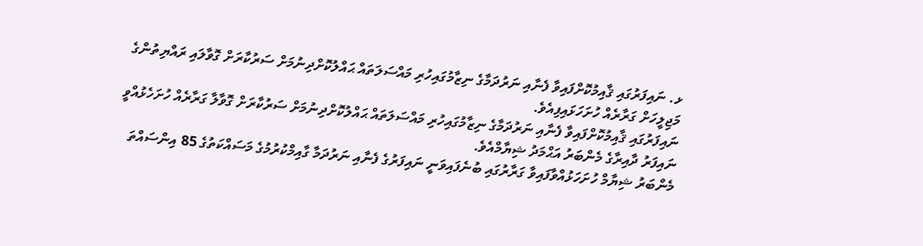ޅ. ނައިފަރުގައި ޤާއިމުކޮށްފައިވާ ފެނާއި ނަރުދަމާގެ ނިޒާމުގައިހުރި މައްސަލަތައް ޙައްލުކޮށްދިނުމަށް ސަރުކާރަށް ގޮވާލައި ރައްޔިތުންގެ މަޖިލީހަށް ގަރާރެއް ހުށަހަޅައިފިއެވެ.
ނައިފަރުގައި ޤާއިމުކޮށްފައިވާ ފެނާއި ނަރުދަމާގެ ނިޒާމުގައިހުރި މައްސަލަތައް ޙައްލުކޮށްދިނުމަށް ސަރުކާރަށް ގޮވާލާ ގަރާރެއް ހުށަހެޅުއްވީ ނައިފަރު ދާއިރާގެ މެންބަރު އަޙްމަދު ޝިޔާމްއެވެ.
މެންބަރު ޝިޔާމް ހުށަހަޅުއްވާފައިވާ ގަރާރުގައި ބުނެފައިވަނީ ނައިފަރުގެ ފެނާއި ނަރުދަމާ ގާއިމްކުރުމުގެ މަސައްކަތުގެ 85 އިންސައްތަ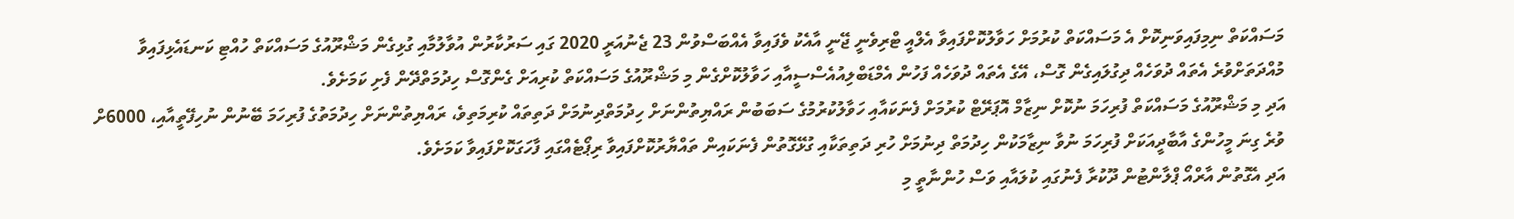މަސައްކަތް ނިމިފައިވަނިކޮށް އެ މަސައްކަތް ކުރުމަށް ހަވާލުކޮށްފައިވާ އެލްއީ ޓްރިވެނީ ޖޭނީ އާއެކު ވެފައިވާ އެއްބަސްވުން 23 ޖެނުއަރީ 2020 ގައި ސަރުކާރުން އުވާލުމާއި ގުޅިގެން މަޝްރޫއުގެ މަސައްކަތް ހުއްޓި ކަނޑައެޅިފައިވާ މުއްދަތަށްވުރެ އެތައް ދުވަހެއް ދިގުލައިގެން ގޮސް، އޭގެ އެތައް ދުވަހެއް ފަހުން އެމްޑަބްލިއުއެސްސީއާއި ހަވާލުކޮށްގެން މި މަޝްރޫއުގެ މަސައްކަތް ކުރިއަށް ގެންގޮސް ހިދުމަތްދޭން ފެށި ކަމަށެވެ.
އަދި މި މަޝްރޫއުގެ މަސައްކަތް ފުރިހަމަ ނުކޮށް ނިޒާމް އޮޕަރޭޓް ކުރުމަށް ފެނަކައާއި ހަވާލުކުރުމުގެ ސަބަބުން ރައްޔިތުންނަށް ހިދުމަތްދިނުމަށް ދަތިތައް ކުރިމަތިވެ، ރައްޔިތުންނަށް ހިދުމަތުގެ ފުރިހަމަ ބޭނުން ނުހިފޭތީއާއި، 6000ށް ވުރެ ގިނަ މީހުންގެ އާބާދީއަކަށް ފުރިހަމަ ނުވާ ނިޒާމަކުން ހިދުމަތް ދިނުމަށް ހުރި ދަތިތަކާއި ގުޅޭގޮތުން ފެނަކައިން ތައްޔާރުކޮށްފައިވާ ރިޕޯޓެއްގައި ފާހަގަކޮށްފައިވާ ކަމަށެވެ.
އަދި އެގޮތުން އާރްއޯ ޕްލާންޓުން ދޫކުރާ ފެނުގައި ކުލައާއި ވަސް ހުންނާތީ މި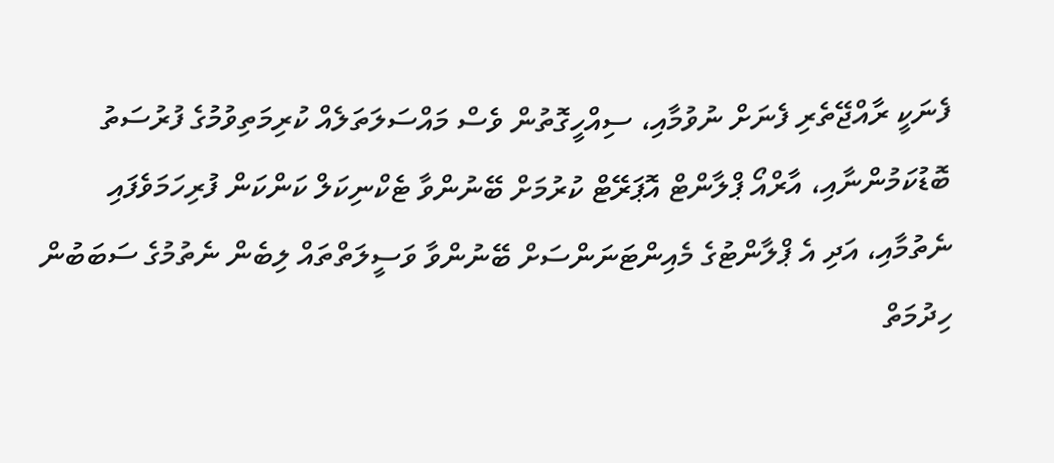ފެނަކީ ރާއްޖޭތެރި ފެނަށް ނުވުމާއި، ސިއްހީގޮތުން ވެސް މައްސަލަތަލެއް ކުރިމަތިވުމުގެ ފުރުސަތު ބޮޑުކަމުންނާއި، އާރްއޯ ޕްލާންޓް އޮޕަރޭޓް ކުރުމަށް ބޭނުންވާ ޓެކްނިކަލް ކަންކަން ފުރިހަމަވެފައި ނެތުމާއި، އަދި އެ ޕްލާންޓުގެ މެއިންޓަނަންސަށް ބޭނުންވާ ވަސީލަތްތައް ލިބެން ނެތުމުގެ ސަބަބުން ހިދުމަތް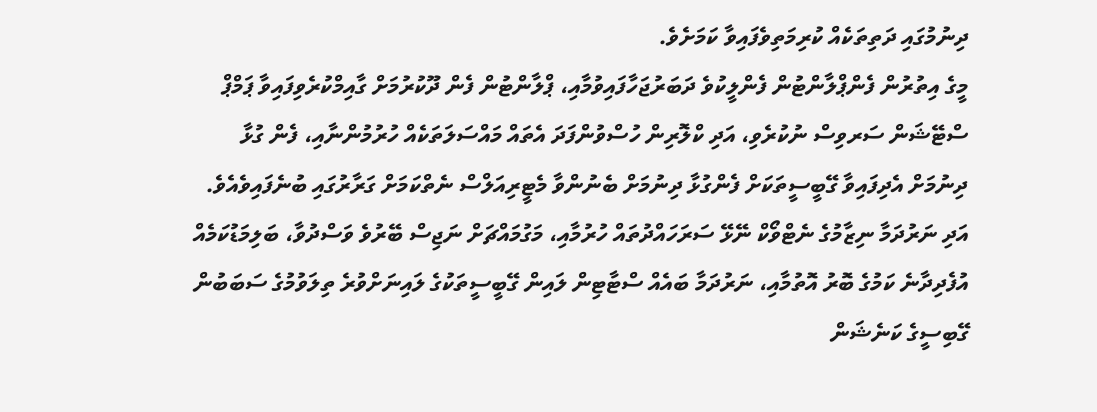ދިނުމުގައި ދަތިތަކެއް ކުރިމަތިވެފައިވާ ކަމަށެވެ.
މީގެ އިތުރުން ފެންޕްލާންޓުން ފެންލީކުވެ ދަބަރުޖަހާފައިވުމާއި، ޕްލާންޓުން ފެން ދޫކުރުމަށް ގާއިމްކުރެވިފައިވާ ޕަމްޕް ސްޓޭޝަން ސަރވިސް ނުކުރެވި، އަދި ކްލޮރިން ހުސްވުންފަދަ އެތައް މައްސަލަތަކެއް ހުރުމުންނާއި، ފެން ގުޅާ ދިނުމަށް އެދިފައިވާ ގޭބީސީތަކަށް ފެންގުޅާ ދިނުމަށް ބެނުންވާ މެޓީރިއަލްސް ނެތްކަމަށް ގަރާރުގައި ބުނެފައިވެއެވެ.
އަދި ނަރުދަމާ ނިޒާމުގެ ނެޓްވޯކް ނޭޅޭ ސަރަހައްދުތައް ހުރުމާއި، މަގުމައްޗަށް ނަޖިސް ބޭރުވެ ވަސްދުވާ، ބަލިމަޑުކަމެއް އުފެދިދާނެ ކަމުގެ ބޮރު އޮތުމާއި، ނަރުދަމާ ބައެއް ސްޓާޓިން ލައިން ގޭބީސީތަކުގެ ލައިނަށްވުރެ ތިލަވުމުގެ ސަބަބުން ގޭބިސީގެ ކަނެޝަން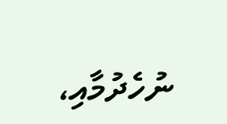ނުހެދުމާއި،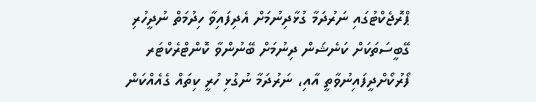ޕްރޮޖެކްޓުގައި ނަރުދަމާ ގުޅާދިނުމަށް އެދިފައިވާ ހިދުމަތް ނުދީހުރި ގޭބީސަތަކަށް ކަނެޝަން ދިނުމަށް ބޭނުންވާ ކޮންޓްރެކްޓަރ ފޯރުކޯށްދީފައިނުވާތީ އާއި، ނަރުދަމާ ނުގުޅި ހުރީ ކިތައް ގެއެއްކަން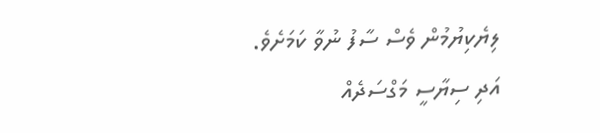ލިޔެކިޔުމުން ވެސް ސާފު ނުވާ ކަމަށެވެ.
އަދި ސިޔާސީ މަގްސަދެއް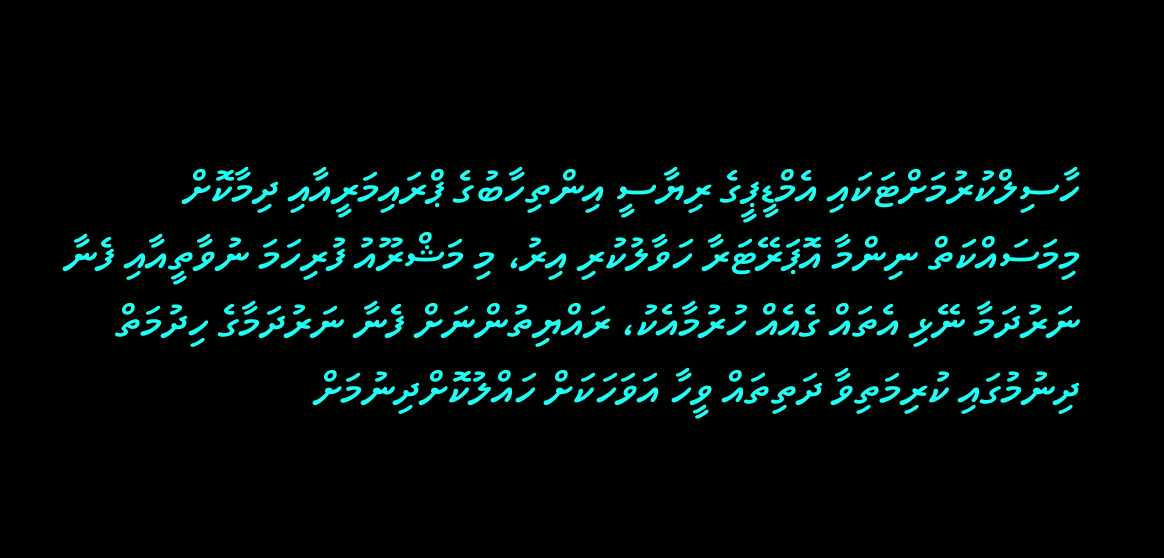ހާސިލްކުރުމަށްޓަކައި އެމްޑީޕީގެ ރިޔާސީ އިންތިހާބުގެ ޕްރައިމަރީއާއި ދިމާކޮށް މިމަސައްކަތް ނިންމާ އޮޕަރޭޓަރާ ހަވާލުކުރި އިރު، މި މަޝްރޫއު ފުރިހަމަ ނުވާތީއާއި ފެނާ ނަރުދަމާ ނޭޅި އެތައް ގެއެއް ހުރުމާއެކު، ރައްޔިތުންނަށް ފެނާ ނަރުދަމާގެ ހިދުމަތް ދިނުމުގައި ކުރިމަތިވާ ދަތިތައް ވީހާ އަވަހަކަށް ހައްލުކޮށްދިނުމަށް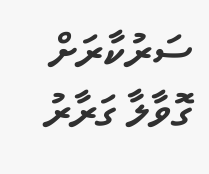ސަރުކާރަށް ގޮވާލާ ގަރާރު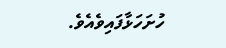ހުށަހަޅާފައިވެއެވެ.